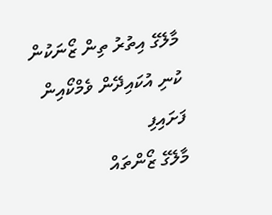މާލޭގެ އިތުރު ތިން ޒޯނަކުން ކުނި އުކައިދޭން ވެމްކޯއިން ފަށައިފި
މާލޭގެ ޒޯންތައް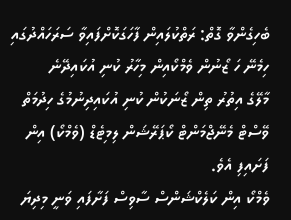ބެހިގެންވާ ގޮތް: ރަތްކުލައިން ފާހަގަކޮށްފައިވާ ސަރަހައްދުގައި ހިމެނޭ ހަ ޒޯނުން ވެމްކޯއިން މިހާރު ކުނި އުކައިދޭނެ
މާލޭގެ އިތުރު ތިން ޒޯނަކުން ކުނި އުކައިދިނުމުގެ ހިދުމަތް ވޭސްޓް މެނޭޖްމަންޓް ކޯޕަރޭޝަން ލިމިޓެޑް (ވެމްކޯ) އިން ފަށައިފި އެވެ.
ވެމްކޯ އިން ކަލެކްޝަންސް ސާވިސް ފަށާފައި ވަނީ މިދިޔަ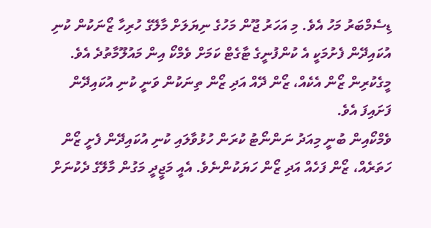ޑިސެމްބަރު މަހު އެވެ. މި އަހަރު ޖޫން މަހުގެ ނިޔަލަށް މާލޭގެ ހުރިހާ ޒޯނަކުން ކުނި އުކައިދޭން ފެށުމަކީ އެ ކުންފުނީގެ ޓާގެޓް ކަމަށް ވެމްކޯ އިން މައުލޫމާތުދެ އެވެ.
މީގެކުރިން ޒޯން އެކެއް، ޒޯން ދޭއް އަދި ޒޯން ތިނަކުން ވަނީ ކުނި އުކައިދޭން ފަށައިފަ އެވެ.
ވެމްކޯއިން ބުނީ މިއަދު ނަންނޯޓު ކުރަން ހުޅުވާލައި ކުނި އުކައިދޭން ފެށީ ޒޯން ހަތަރެއް، ޒޯން ފަހެއް އަދި ޒޯން ހަޔަކުންނެވެ. އެއީ މަޖީދީ މަގުން މާލޭގެ ދެކުނަށް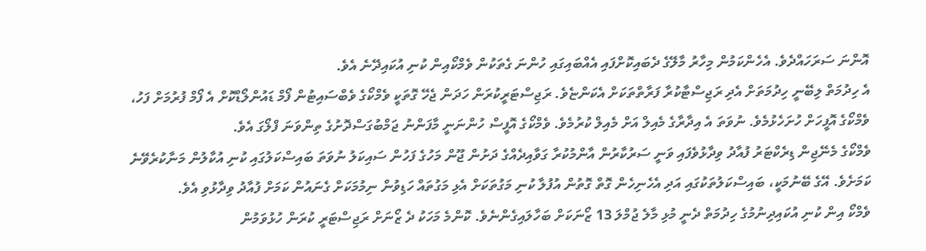އޮންނަ ސަރަހައްދެވެ. އެހެންކަމުން މިހާރު މާލޭގެ ދެބައިކޮށްފައި އެއްބައިގައި ހުންނަ ގެތަކުން ވެމްކޯއިން ކުނި އުކައިދޭނެ އެވެ.
އެ ހިދުމަތް ލިބޭނީ ހިދުމަތަށް އެދި ރަޖިސްޓާކުރާ ފަރާތްތަކަށް އެކަންޏެވެ. ރަޖިސްޓަރީކުރަން ހަދަން ޖެހޭ ގޮތަކީ ވެމްކޯގެ ވެބްސައިޓުން ފޯމް ޑައުންލޯޑްކޮށް އެ ފޯމް ފުރުމަށް ފަހު، ވެމްކޯގެ އޮފީހަށް ހުށަހެޅުމެވެ. ނުވަތަ އެ އިދާރާގެ މެއިލް އަށް މެއިލް ކުރުމެވެ. ވެމްކޯގެ އޮފީސް ހުންނަނީ މާފަންނު ޖަމްބުގަސްދޮށުގެ ތިންވަނަ ފްލޯގަ އެވެ.
ވެމްކޯގެ މެނޭޖިން ޑިރެކްޓަރު ފުއާދު ވިދާޅުވެފައި ވަނީ ސަރުކާރުން އާންމުކުރާ ގަވާއިދެއްގެ ދަށުން ޖޫން މަހުގެ ފަހުން ސައިކަލު ނުވަތަ ބައިސްކަލުގައި ކުނި އުކާލުން މަނާކުރެވޭނެ ކަމަށެވެ. އޭގެ ބޭނުމަކީ، ބައިސްކަލުތަކުގައި އަދި އެހެނިހެން ގޮތް ގޮތުން އުފުލާ ކުނި މަގުތަކަށް އެޅި މަގުތައް ހަޑިވުން ނިމުމަކަށް ގެނައުން ކަމަށް ފުއާދު ވިދާޅުވި އެވެ.
ވެމްކޯ އިން ކުނި އުކައިދިނުމުގެ ހިދުމަތް ދެނީ މުޅި މާލެ ޖުމްލަ 13 ޒޯނަކަށް ބަހާލައިގެންނެވެ. ކޮންމެ މަހަކު ދެ ޒޯނަށް ރަޖިސްޓަރީ ކުރަން ހުޅުވަމުން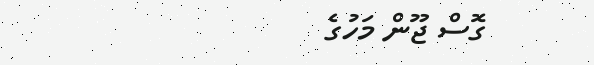ގޮސް ޖޫން މަހުގެ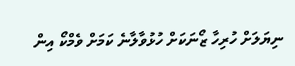ނިޔަލަށް ހުރިހާ ޒޯނަކަށް ހުޅުވާލާނެ ކަމަށް ވެމްކޯ އިން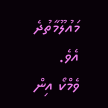މައުލޫމާތުދެ އެވެ.
ވެމްކޯ އިން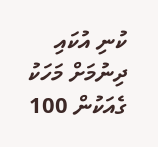ކުނި އުކައި ދިނުމަށް މަހަކު ގެއަކުން 100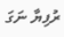ރުފިޔާ ނަގަ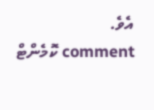އެވެ.
comment ކޮމެންޓް